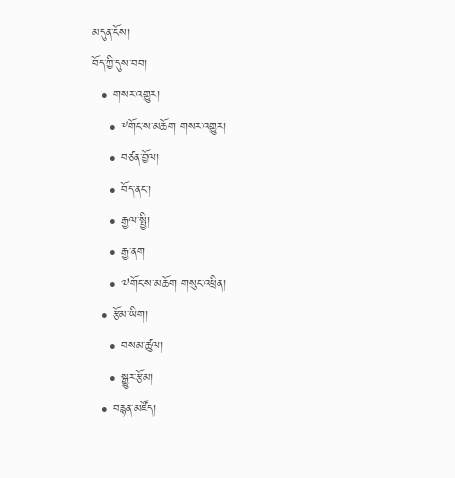མདུན་ངོས།
བོད་ཀྱི་དུས་བབ།
  • གསར་འགྱུར།
    • ༸གོང་ས་མཆོག གསར་འགྱུར།
    • བཙན་བྱོལ།
    • བོད་ནང་།
    • རྒྱལ་སྤྱི།
    • རྒྱ་ནག
    • ༧གོང་ས་མཆོག གསུང་འཕྲིན།
  • རྩོམ་ཡིག།
    • བསམ་ཚུལ།
    • སྒྱུར་རྩོམ།
  • བརྙན་མཛོད།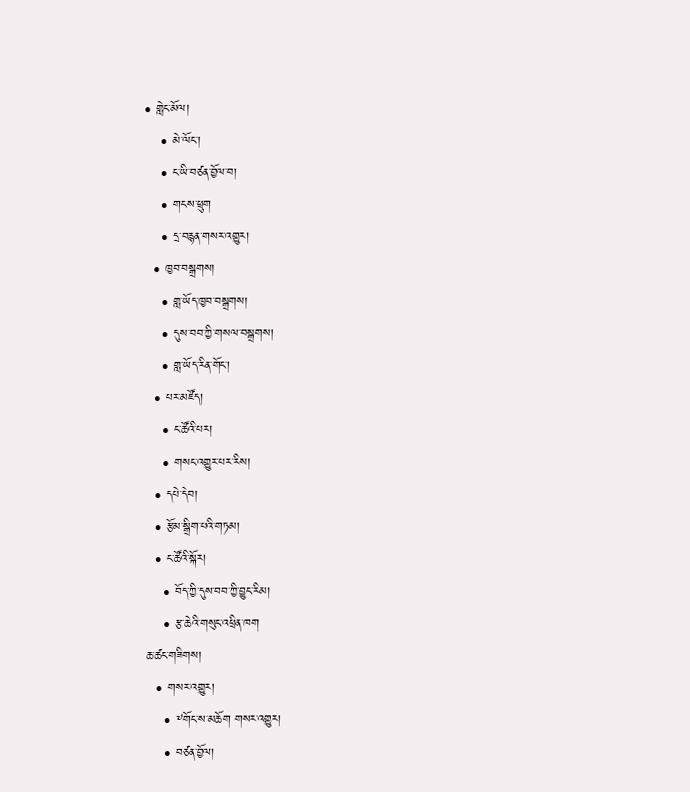• གླེང་མོལ།
    • མེ་ལོང་།
    • ང་ཡི་བཙན་བྱོལ་བ།
    • གངས་ཕྲུག
    • དྲ་བརྙན་གསར་འགྱུར།
  • ཁྱབ་བསྒྲགས།
    • གླ་ཡོད་ཁྱབ་བསྒྲགས།
    • དུས་བབ་ཀྱི་གསལ་བསྒྲགས།
    • གླ་ཡོད་རིན་གོང་།
  • པར་མཛོད།
    • ང་ཚོའི་པར།
    • གསང་འགྱུར་པར་རིས།
  • དཔེ་དེབ།
  • རྩོམ་སྒྲིག་པའི་གཏམ།
  • ང་ཚོའི་སྐོར།
    • བོད་ཀྱི་དུས་བབ་ཀྱི་བྱུང་རིམ།
    • རྩ་ཆེའི་གསུང་འཕྲིན་ཁག
ཆ་ཚང་གཟིགས།
  • གསར་འགྱུར།
    • ༸གོང་ས་མཆོག གསར་འགྱུར།
    • བཙན་བྱོལ།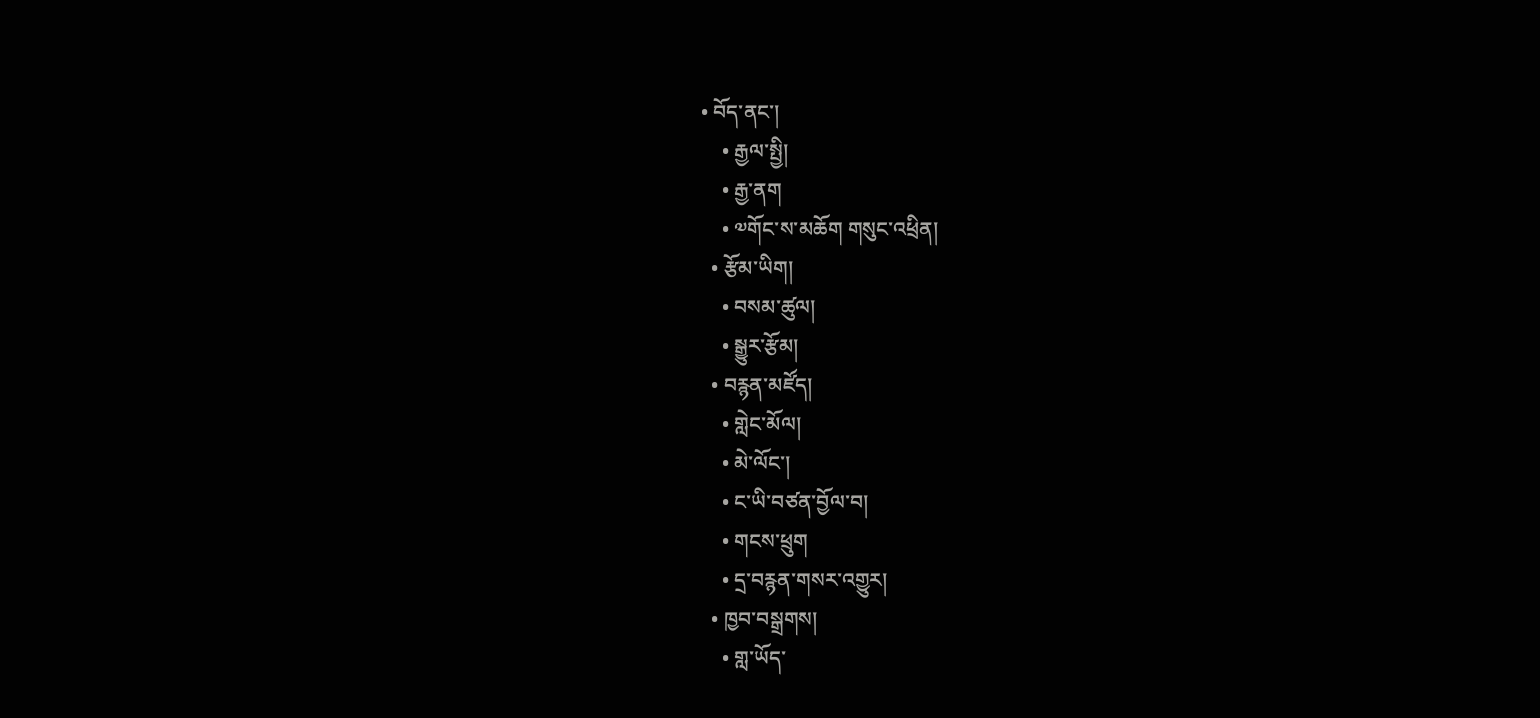• བོད་ནང་།
    • རྒྱལ་སྤྱི།
    • རྒྱ་ནག
    • ༧གོང་ས་མཆོག གསུང་འཕྲིན།
  • རྩོམ་ཡིག།
    • བསམ་ཚུལ།
    • སྒྱུར་རྩོམ།
  • བརྙན་མཛོད།
    • གླེང་མོལ།
    • མེ་ལོང་།
    • ང་ཡི་བཙན་བྱོལ་བ།
    • གངས་ཕྲུག
    • དྲ་བརྙན་གསར་འགྱུར།
  • ཁྱབ་བསྒྲགས།
    • གླ་ཡོད་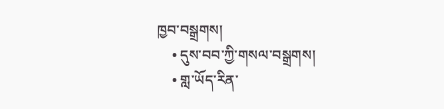ཁྱབ་བསྒྲགས།
    • དུས་བབ་ཀྱི་གསལ་བསྒྲགས།
    • གླ་ཡོད་རིན་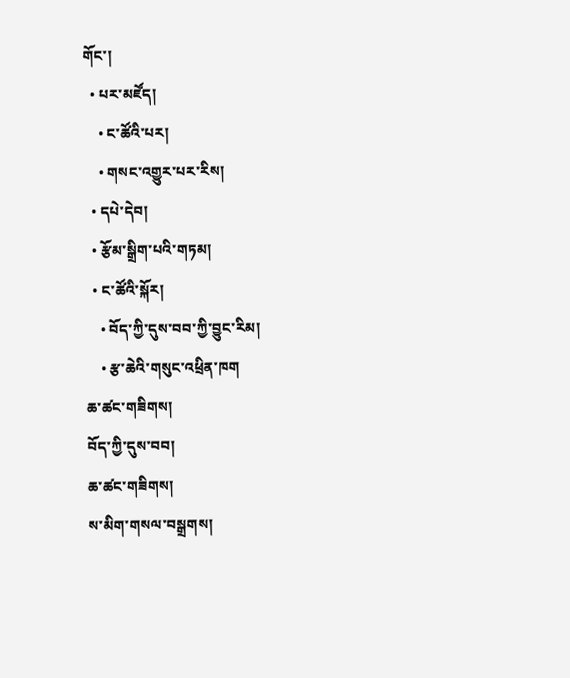གོང་།
  • པར་མཛོད།
    • ང་ཚོའི་པར།
    • གསང་འགྱུར་པར་རིས།
  • དཔེ་དེབ།
  • རྩོམ་སྒྲིག་པའི་གཏམ།
  • ང་ཚོའི་སྐོར།
    • བོད་ཀྱི་དུས་བབ་ཀྱི་བྱུང་རིམ།
    • རྩ་ཆེའི་གསུང་འཕྲིན་ཁག
ཆ་ཚང་གཟིགས།
བོད་ཀྱི་དུས་བབ།
ཆ་ཚང་གཟིགས།
ས་མིག་གསལ་བསྒྲགས།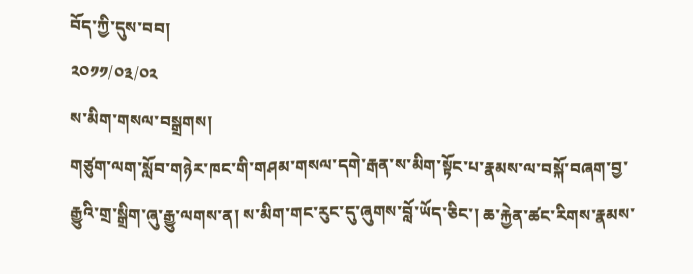བོད་ཀྱི་དུས་བབ།
༢༠༡༡/༠༣/༠༢
ས་མིག་གསལ་བསྒྲགས།
གཙུག་ལག་སློབ་གཉེར་ཁང་གི་གཤམ་གསལ་དགེ་རྒན་ས་མིག་སྟོང་པ་རྣམས་ལ་བསྐོ་བཞག་བྱ་རྒྱུའི་གྲ་སྒྲིག་ཞུ་རྒྱུ་ལགས་ན། ས་མིག་གང་རུང་དུ་ཞུགས་བློ་ཡོད་ཅིང་། ཆ་རྐྱེན་ཚང་རིགས་རྣམས་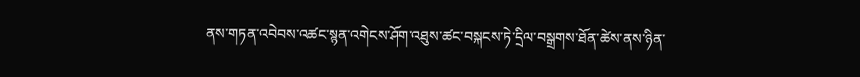ནས་གཏན་འབེབས་འཚང་སྙན་འགེངས་ཤོག་འཐུས་ཚང་བསྐངས་ཏེ་དྲིལ་བསྒྲགས་ཐོན་ཚེས་ནས་ཉིན་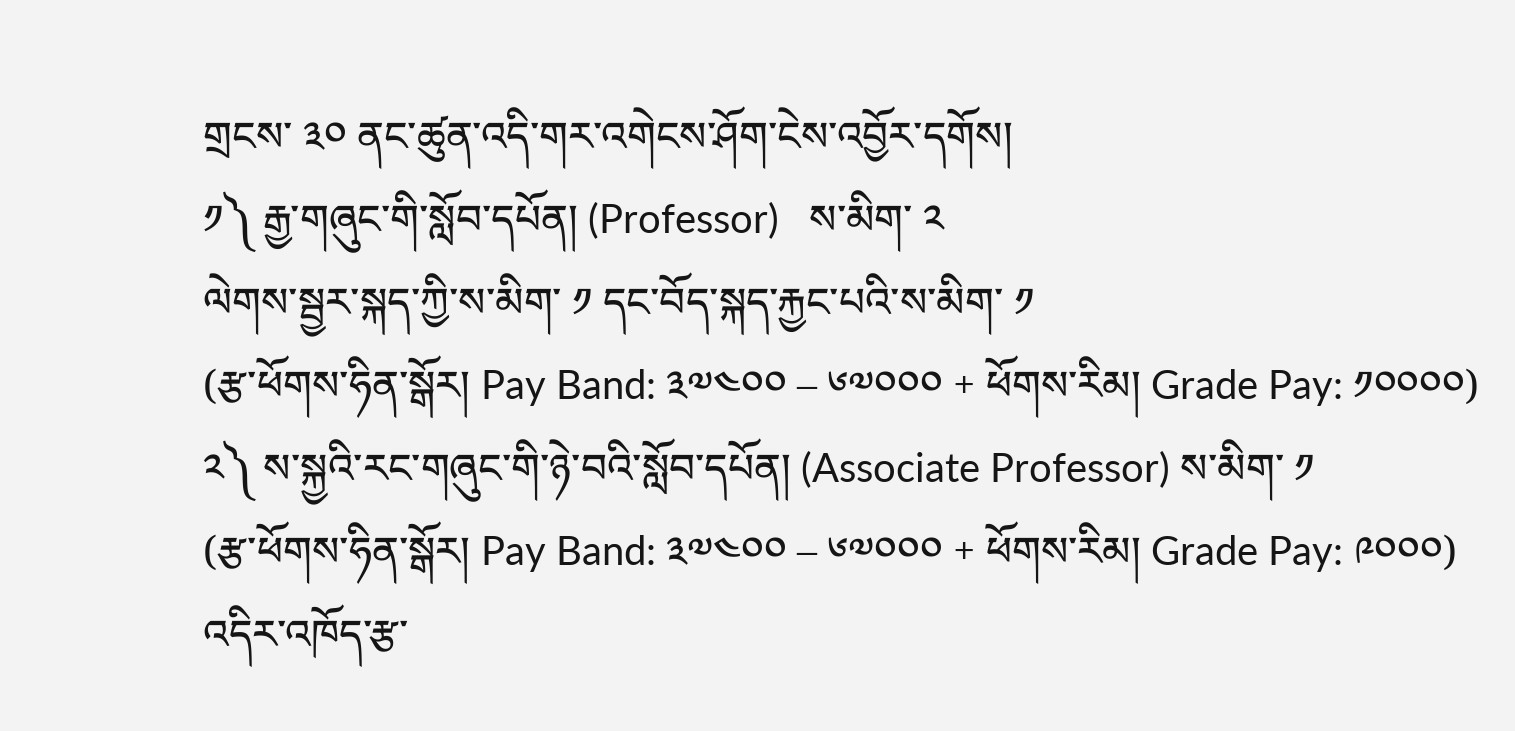གྲངས་ ༣༠ ནང་ཚུན་འདི་གར་འགེངས་ཤོག་ངེས་འབྱོར་དགོས།
༡༽ རྒྱ་གཞུང་གི་སློབ་དཔོན། (Professor)   ས་མིག་ ༢
ལེགས་སྦྱར་སྐད་ཀྱི་ས་མིག་ ༡ དང་བོད་སྐད་རྐྱང་པའི་ས་མིག་ ༡
(རྩ་ཕོགས་ཧིན་སྒོར། Pay Band: ༣༧༤༠༠ – ༦༧༠༠༠ + ཕོགས་རིམ། Grade Pay: ༡༠༠༠༠)
༢༽ ས་སྐྱའི་རང་གཞུང་གི་ཉེ་བའི་སློབ་དཔོན། (Associate Professor) ས་མིག་ ༡
(རྩ་ཕོགས་ཧིན་སྒོར། Pay Band: ༣༧༤༠༠ – ༦༧༠༠༠ + ཕོགས་རིམ། Grade Pay: ༩༠༠༠)
འདིར་འཁོད་རྩ་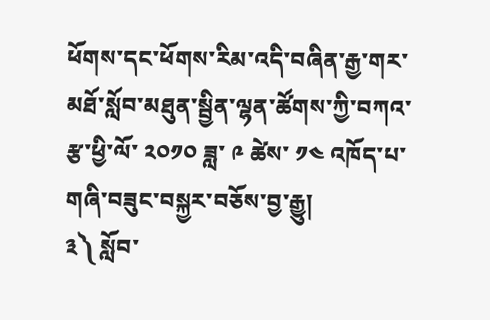ཕོགས་དང་ཕོགས་རིམ་འདི་བཞིན་རྒྱ་གར་མཐོ་སློབ་མཐུན་སྦྱིན་ལྷན་ཚོགས་ཀྱི་བཀའ་རྩ་ཕྱི་ལོ་ ༢༠༡༠ ཟླ་ ༩ ཚེས་ ༡༤ འཁོད་པ་གཞི་བཟུང་བསྐྱར་བཅོས་བྱ་རྒྱུ།
༣༽ སློབ་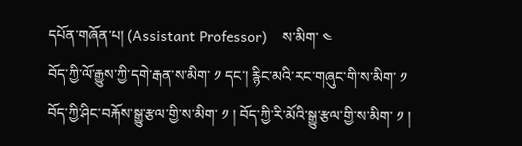དཔོན་གཞོན་པ། (Assistant Professor)    ས་མིག་ ༤
བོད་ཀྱི་ལོ་རྒྱུས་ཀྱི་དགེ་རྒན་ས་མིག་ ༡ དང་། རྙིང་མའི་རང་གཞུང་གི་ས་མིག་ ༡   བོད་ཀྱི་ཤིང་བརྐོས་སྒྱུ་རྩལ་གྱི་ས་མིག་ ༡ ། བོད་ཀྱི་རི་མོའི་སྒྱུ་རྩལ་གྱི་ས་མིག་ ༡ །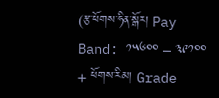(རྩ་ཕོགས་ཧིན་སྒོར། Pay Band: ༡༥༦༠༠ – ༣༩༡༠༠ + ཕོགས་རིམ། Grade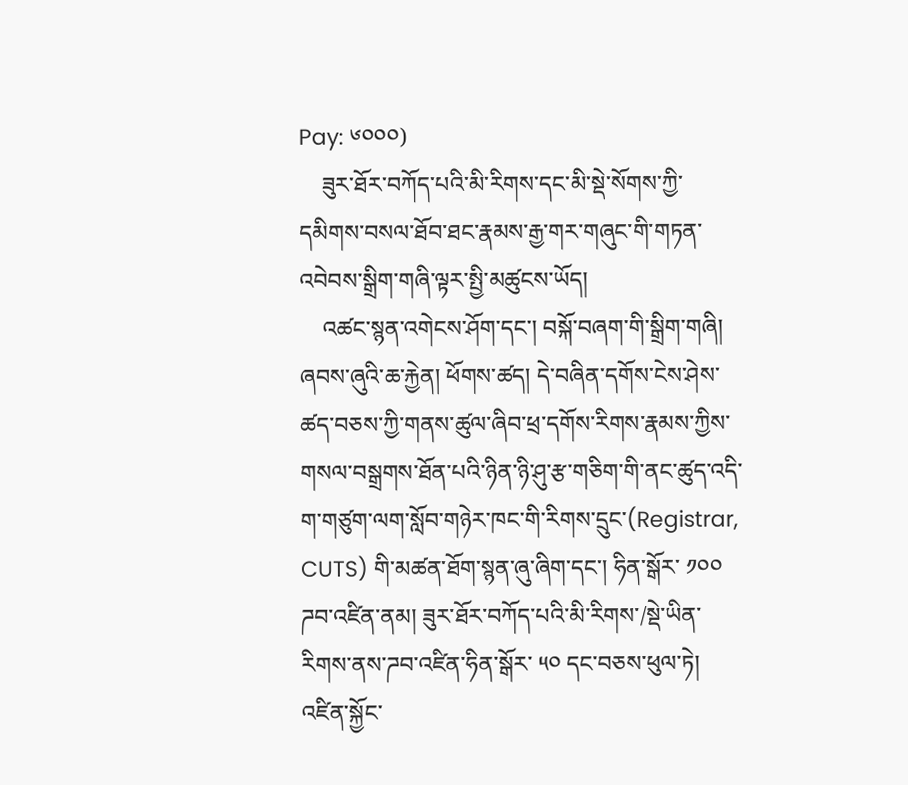Pay: ༦༠༠༠)
    ཟུར་ཐོར་བཀོད་པའི་མི་རིགས་དང་མི་སྡེ་སོགས་ཀྱི་དམིགས་བསལ་ཐོབ་ཐང་རྣམས་རྒྱ་གར་གཞུང་གི་གཏན་འབེབས་སྒྲིག་གཞི་ལྟར་སྤྱི་མཚུངས་ཡོད།
    འཚང་སྙན་འགེངས་ཤོག་དང་། བསྐོ་བཞག་གི་སྒྲིག་གཞི། ཞབས་ཞུའི་ཆ་རྐྱེན། ཕོགས་ཚད། དེ་བཞིན་དགོས་ངེས་ཤེས་ཚད་བཅས་ཀྱི་གནས་ཚུལ་ཞིབ་ཕྲ་དགོས་རིགས་རྣམས་ཀྱིས་གསལ་བསྒྲགས་ཐོན་པའི་ཉིན་ཉི་ཤུ་རྩ་གཅིག་གི་ནང་ཚུད་འདི་ག་གཙུག་ལག་སློབ་གཉེར་ཁང་གི་རིགས་དྲུང་(Registrar, CUTS) གི་མཚན་ཐོག་སྙན་ཞུ་ཞིག་དང་། ཧིན་སྒོར་ ༡༠༠ ཌབ་འཛིན་ནམ། ཟུར་ཐོར་བཀོད་པའི་མི་རིགས་/སྡེ་ཡིན་རིགས་ནས་ཌབ་འཛིན་ཧིན་སྒོར་ ༥༠ དང་བཅས་ཕུལ་ཏེ། འཛིན་སྐྱོང་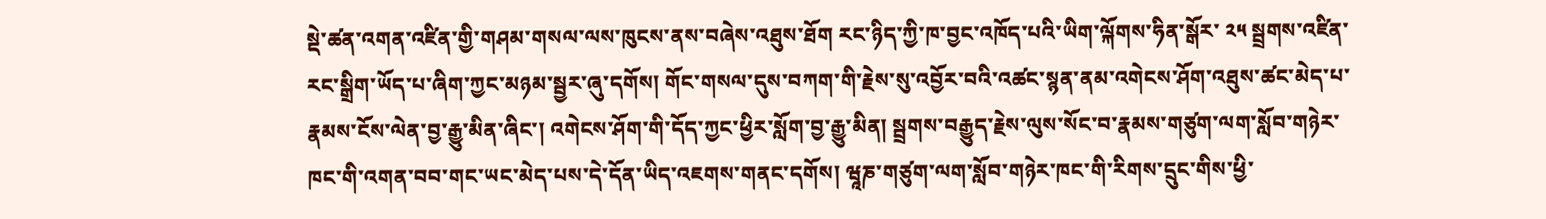སྡེ་ཚན་འགན་འཛིན་གྱི་གཤམ་གསལ་ལས་ཁུངས་ནས་བཞེས་འཐུས་ཐོག རང་ཉིད་ཀྱི་ཁ་བྱང་འཁོད་པའི་ཡིག་ལྐོགས་ཧིན་སྒོར་ ༢༥ སྦྲགས་འཛིན་རང་སྒྲིག་ཡོད་པ་ཞིག་ཀྱང་མཉམ་སྦྱར་ཞུ་དགོས། གོང་གསལ་དུས་བཀག་གི་རྗེས་སུ་འབྱོར་བའི་འཚང་སྙན་ནམ་འགེངས་ཤོག་འཐུས་ཚང་མེད་པ་རྣམས་ངོས་ལེན་བྱ་རྒྱུ་མིན་ཞིང་། འགེངས་ཤོག་གི་དོད་ཀྱང་ཕྱིར་སློག་བྱ་རྒྱུ་མིན། སྦྲགས་བརྒྱུད་རྗེས་ལུས་སོང་བ་རྣམས་གཙུག་ལག་སློབ་གཉེར་ཁང་གི་འགན་བབ་གང་ཡང་མེད་པས་དེ་དོན་ཡིད་འཇགས་གནང་དགོས། ཝཱཎ་གཙུག་ལག་སློབ་གཉེར་ཁང་གི་རིགས་དྲུང་གིས་ཕྱི་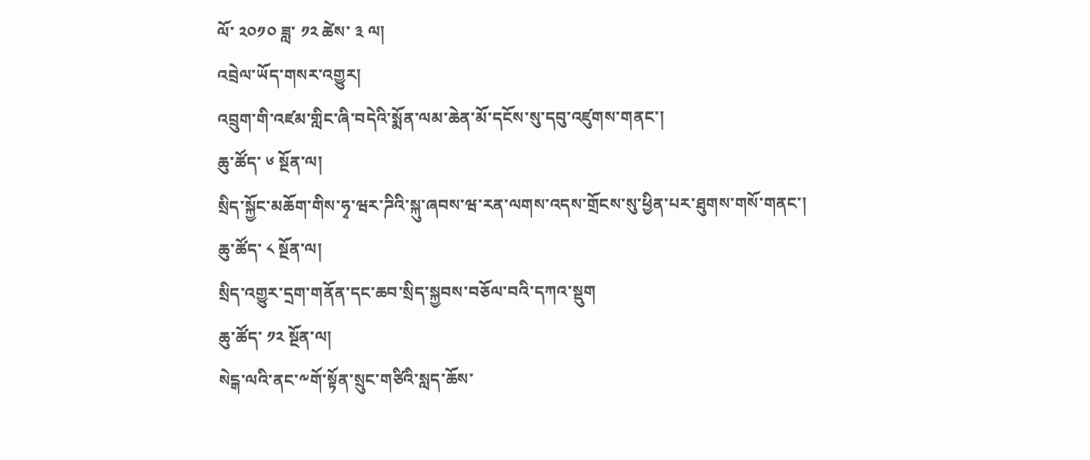ལོ་ ༢༠༡༠ ཟླ་ ༡༢ ཚེས་ ༣ ལ།
འབྲེལ་ཡོད་གསར་འགྱུར།
འབྲུག་གི་འཛམ་གླིང་ཞི་བདེའི་སྨོན་ལམ་ཆེན་མོ་དངོས་སུ་དབུ་འཛུགས་གནང་།
ཆུ་ཚོད་ ༦ སྔོན་ལ།
སྲིད་སྐྱོང་མཆོག་གིས་ཧྭ་ཝར་ཌིའི་སྐུ་ཞབས་ཝ་རན་ལགས་འདས་གྲོངས་སུ་ཕྱིན་པར་ཐུགས་གསོ་གནང་།
ཆུ་ཚོད་ ༨ སྔོན་ལ།
སྲིད་འགྱུར་དྲག་གནོན་དང་ཆབ་སྲིད་སྐྱབས་བཅོལ་བའི་དཀའ་སྡུག
ཆུ་ཚོད་ ༡༢ སྔོན་ལ།
སེངྒ་ལའི་ནང་༸གོ་སྟོན་སྲུང་གཙིའི་སླད་ཆོས་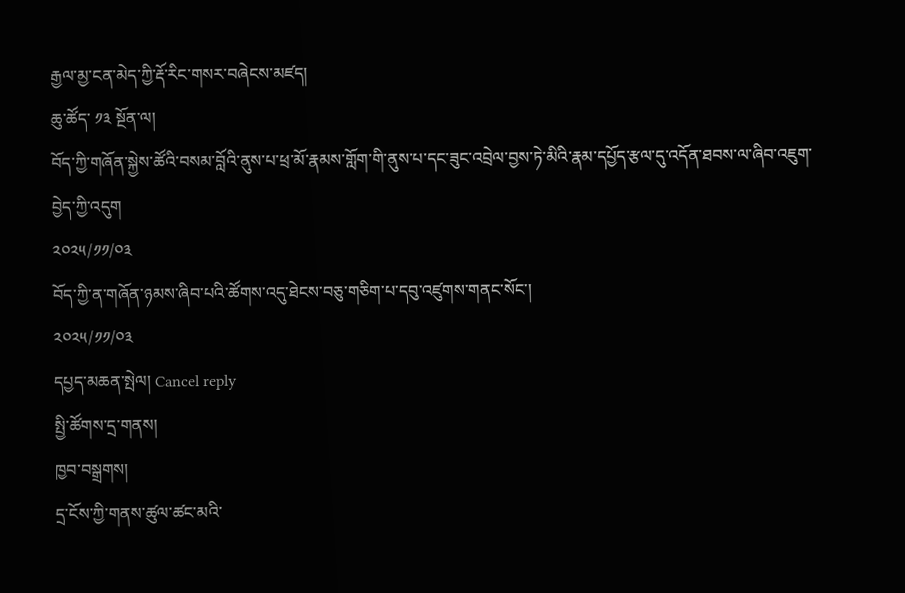རྒྱལ་མྱ་ངན་མེད་ཀྱི་རྡོ་རིང་གསར་བཞེངས་མཛད།
ཆུ་ཚོད་ ༡༣ སྔོན་ལ།
བོད་ཀྱི་གཞོན་སྐྱེས་ཚོའི་བསམ་བློའི་ནུས་པ་ཕྲ་མོ་རྣམས་གློག་གི་ནུས་པ་དང་ཟུང་འབྲེལ་བྱས་ཏེ་མིའི་རྣམ་དཔྱོད་རྩལ་དུ་འདོན་ཐབས་ལ་ཞིབ་འཇུག་བྱེད་ཀྱི་འདུག
༢༠༢༥/༡༡/༠༣
བོད་ཀྱི་ན་གཞོན་ཉམས་ཞིབ་པའི་ཚོགས་འདུ་ཐེངས་བཅུ་གཅིག་པ་དབུ་འཛུགས་གནང་སོང་།
༢༠༢༥/༡༡/༠༣
དཔྱད་མཆན་སྤེལ། Cancel reply
སྤྱི་ཚོགས་དྲ་གནས།
ཁྱབ་བསྒྲགས།
དྲ་ངོས་ཀྱི་གནས་ཚུལ་ཚང་མའི་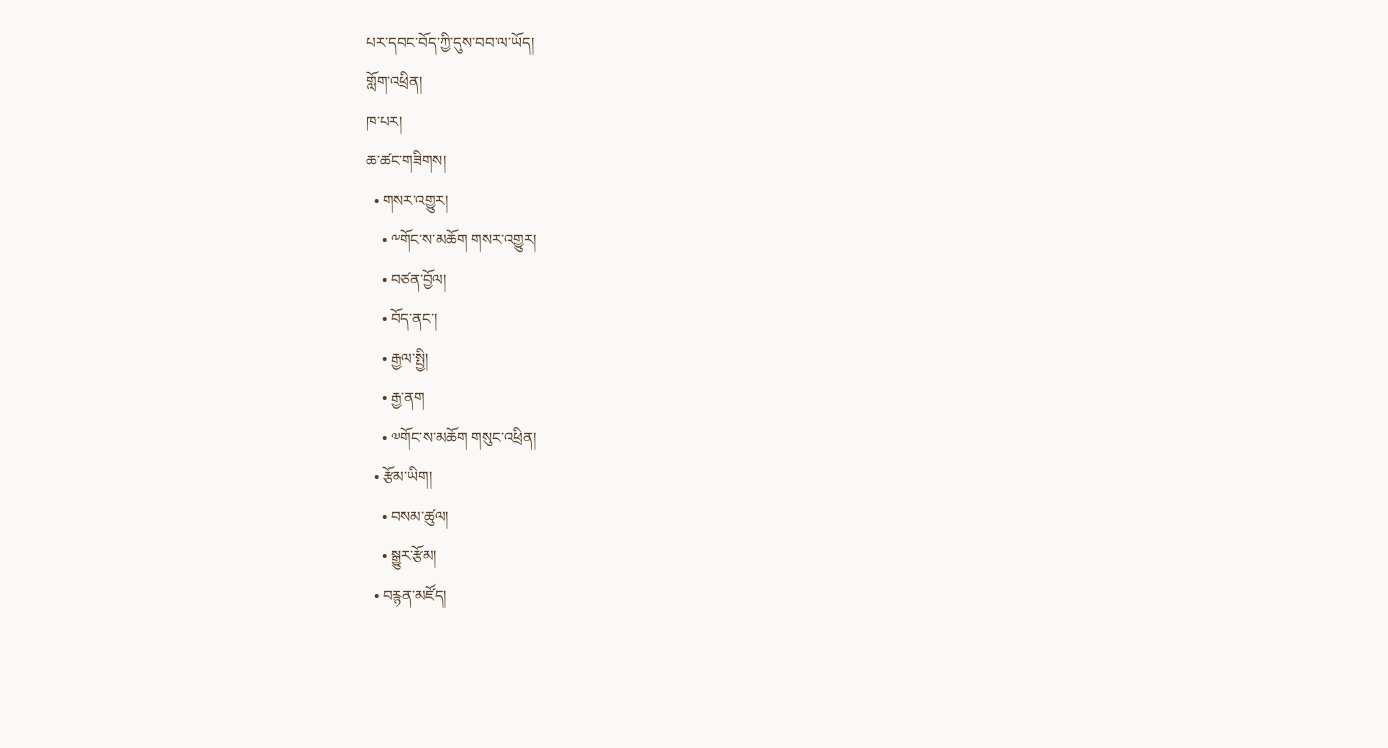པར་དབང་བོད་ཀྱི་དུས་བབ་ལ་ཡོད།
གློག་འཕྲིན།
ཁ་པར།
ཆ་ཚང་གཟིགས།
  • གསར་འགྱུར།
    • ༸གོང་ས་མཆོག གསར་འགྱུར།
    • བཙན་བྱོལ།
    • བོད་ནང་།
    • རྒྱལ་སྤྱི།
    • རྒྱ་ནག
    • ༧གོང་ས་མཆོག གསུང་འཕྲིན།
  • རྩོམ་ཡིག།
    • བསམ་ཚུལ།
    • སྒྱུར་རྩོམ།
  • བརྙན་མཛོད།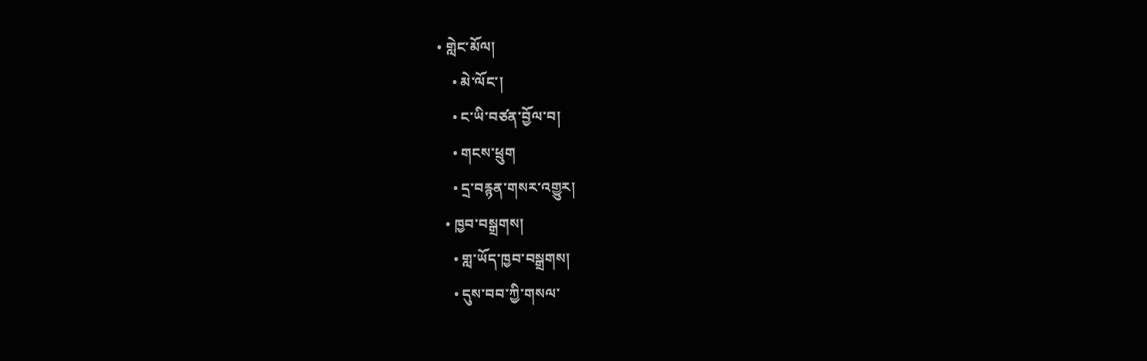• གླེང་མོལ།
    • མེ་ལོང་།
    • ང་ཡི་བཙན་བྱོལ་བ།
    • གངས་ཕྲུག
    • དྲ་བརྙན་གསར་འགྱུར།
  • ཁྱབ་བསྒྲགས།
    • གླ་ཡོད་ཁྱབ་བསྒྲགས།
    • དུས་བབ་ཀྱི་གསལ་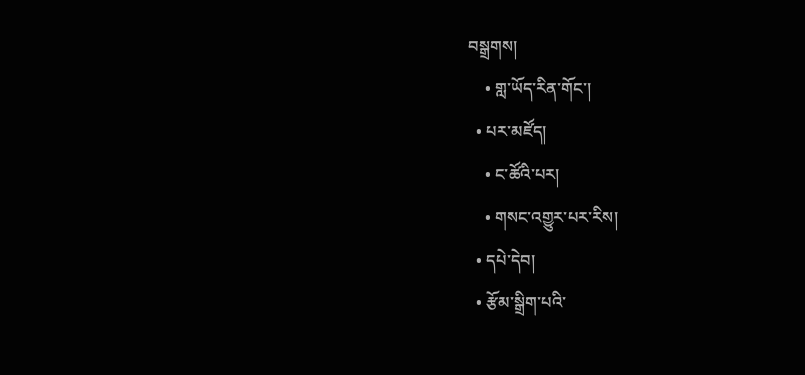བསྒྲགས།
    • གླ་ཡོད་རིན་གོང་།
  • པར་མཛོད།
    • ང་ཚོའི་པར།
    • གསང་འགྱུར་པར་རིས།
  • དཔེ་དེབ།
  • རྩོམ་སྒྲིག་པའི་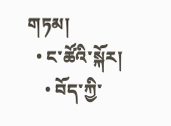གཏམ།
  • ང་ཚོའི་སྐོར།
    • བོད་ཀྱི་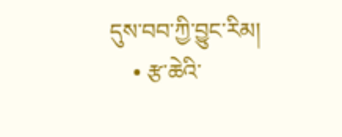དུས་བབ་ཀྱི་བྱུང་རིམ།
    • རྩ་ཆེའི་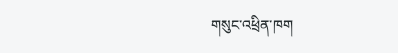གསུང་འཕྲིན་ཁག